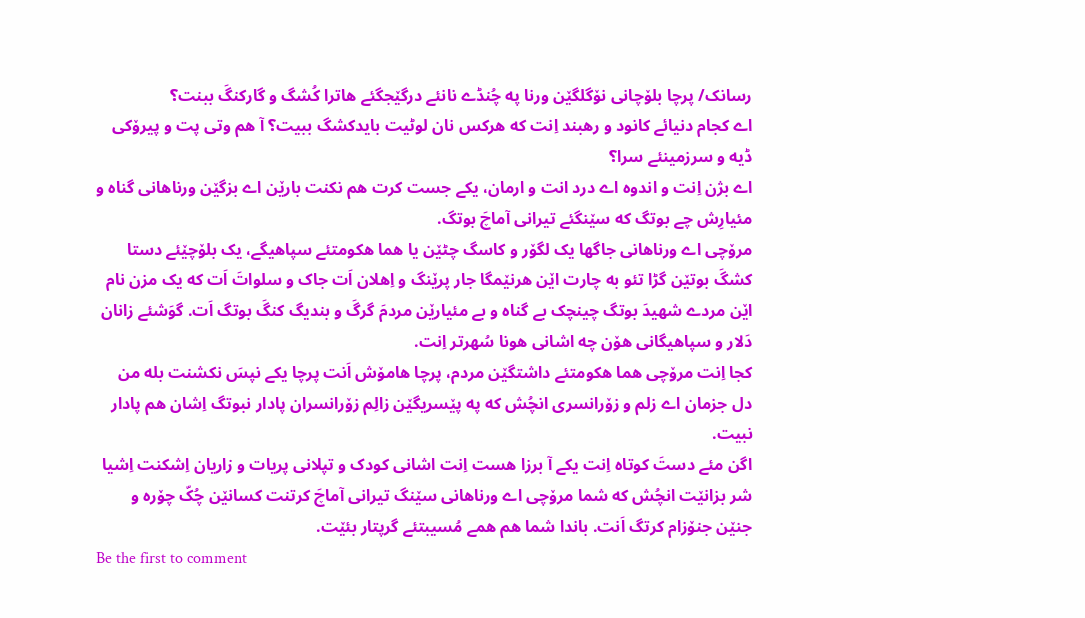رسانک/ پرچا بلۆچانی نۆگلگێن ورنا په چُنڈے نانئے درگێجگئے هاترا کُشگ و گارکنگَ ببنت؟
اے کجام دنیائے کانود و رهبند اِنت که هرکس نان لوٹیت بایدکشگ ببیت؟ آ هم وتی پت و پیرۆکی ڈیه و سرزمینئے سرا؟
اے بژن اِنت و اندوه اے درد انت و ارمان، یکے جست کرت هم نکنت بارێن اے بزگێن ورناهانی گناه و مئیارِش چے بوتگ که سێنگئے تیرانی آماچَ بوتگ.
مرۆچی اے ورناهانی جاگها یک لگۆر و کاسگ چٹێن یا هما هکومتئے سپاهیگے، یک بلۆچێئے دستا کشگَ بوتێن گڑا تئو به چارت اێن هرنێمگا جار پرێنگ و اِهلان اَت جاک و سلواتَ اَت که یک مزن نام اێن مردے شهیدَ بوتگ چینچک بے گناه و بے مئیارێن مردمَ گرگَ و بندیگ کنگَ بوتگ اَت. گوَشئے زانان دَلار و سپاهیگانی هۆن چه اشانی هونا سُهرتر اِنت.
کجا اِنت مرۆچی هما هکومتئے داشتگێن مردم، پرچا هامۆش اَنت پرچا یکے نپسَ نکشنت بله من دل جزمان اے زلم و زۆرانسری انچُش که په پێسریگێن زالِم زۆرانسران پادار نبوتگ اِشان هم پادار نبیت.
اگن مئے دستَ کوتاه اِنت یکے آ برزا هست اِنت اشانی کودک و تپلانی پریات و زاریان اِشکنت اِشیا شر بزانێت انچُش که شما مرۆچی اے ورناهانی سێنگ تیرانی آماچَ کرتنت کسانێن چُکّ چۆره و جنێن جنۆزام کرتگ اَنت. باندا شما هم همے مُسیبتئے گرپتار بئێت.
Be the first to comment